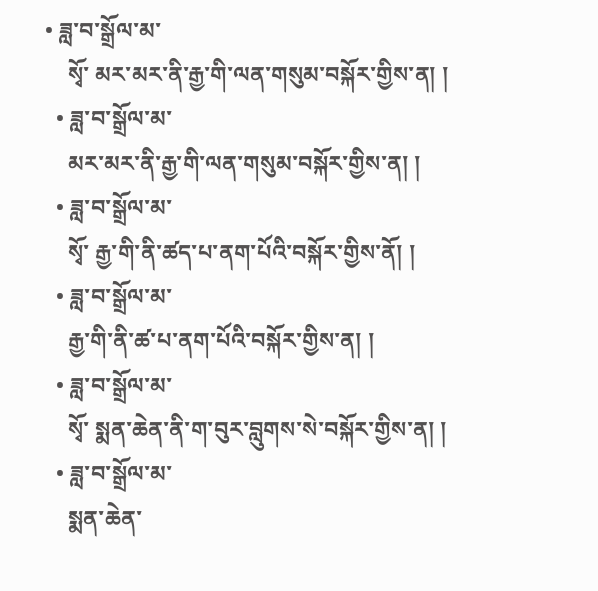• ཟླ་བ་སྒྲོལ་མ་
    སྭོ་ མར་མར་ནི་རྒྱ་གི་ལན་གསུམ་བསྐོར་གྱིས་ན། །
  • ཟླ་བ་སྒྲོལ་མ་
    མར་མར་ནི་རྒྱ་གི་ལན་གསུམ་བསྐོར་གྱིས་ན། །
  • ཟླ་བ་སྒྲོལ་མ་
    སྭོ་ རྒྱ་གི་ནི་ཚད་པ་ནག་པོའི་བསྐོར་གྱིས་ནོ། །
  • ཟླ་བ་སྒྲོལ་མ་
    རྒྱ་གི་ནི་ཚ་པ་ནག་པོའི་བསྐོར་གྱིས་ན། །
  • ཟླ་བ་སྒྲོལ་མ་
    སྭོ་ སྨན་ཆེན་ནི་ག་བུར་བླུགས་སེ་བསྐོར་གྱིས་ན། །
  • ཟླ་བ་སྒྲོལ་མ་
    སྨན་ཆེན་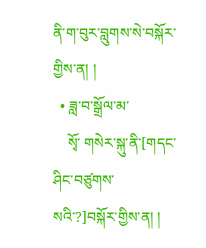ནི་ག་བུར་བླུགས་སེ་བསྐོར་གྱིས་ན། །
  • ཟླ་བ་སྒྲོལ་མ་
    སྭོ་ གསེར་སྐུ་ནི་[གདང་ཤིང་བཙུགས་སའི་?]བསྐོར་གྱིས་ན། །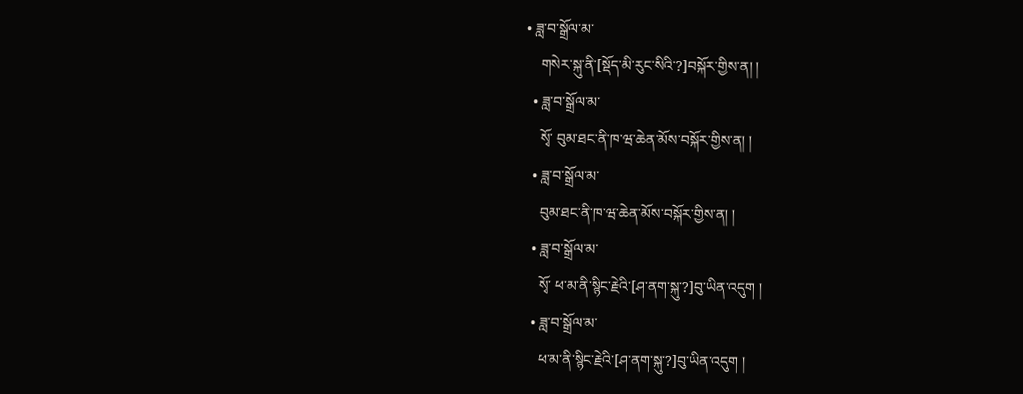• ཟླ་བ་སྒྲོལ་མ་
    གསེར་སྐུ་ནི་[སྡོད་མི་རུང་སིའི་?]བསྐོར་གྱིས་ན། །
  • ཟླ་བ་སྒྲོལ་མ་
    སྭོ་ བུམ་ཐང་ནི་ཁ་ཝ་ཆེན་མོས་བསྐོར་གྱིས་ན། །
  • ཟླ་བ་སྒྲོལ་མ་
    བུམ་ཐང་ནི་ཁ་ཝ་ཆེན་མོས་བསྐོར་གྱིས་ན། །
  • ཟླ་བ་སྒྲོལ་མ་
    སྭོ་ ཕ་མ་ནི་སྙིང་རྗེའི་[ཤ་ནག་སྐུ་?]བུ་ཡིན་འདུག །
  • ཟླ་བ་སྒྲོལ་མ་
    ཕ་མ་ནི་སྙིང་རྗེའི་[ཤ་ནག་སྐུ་?]བུ་ཡིན་འདུག །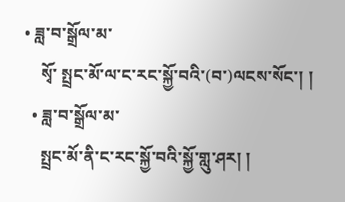• ཟླ་བ་སྒྲོལ་མ་
    སྭོ་ སྤྲང་མོ་ལ་ང་རང་སྐྱོ་བའི་(བ་)ལངས་སོང་། །
  • ཟླ་བ་སྒྲོལ་མ་
    སྤྲང་མོ་ནི་ང་རང་སྐྱོ་བའི་སྐྱོ་གླུ་ཤར། །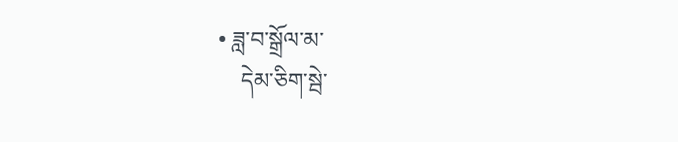• ཟླ་བ་སྒྲོལ་མ་
    དེམ་ཅིག་སྦེ་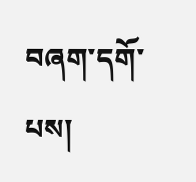བཞག་དགོ་པས།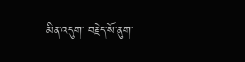མིན་འདུག་ བརྗེད་སོ་ནུག་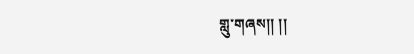གླུ་གཞས།། །།